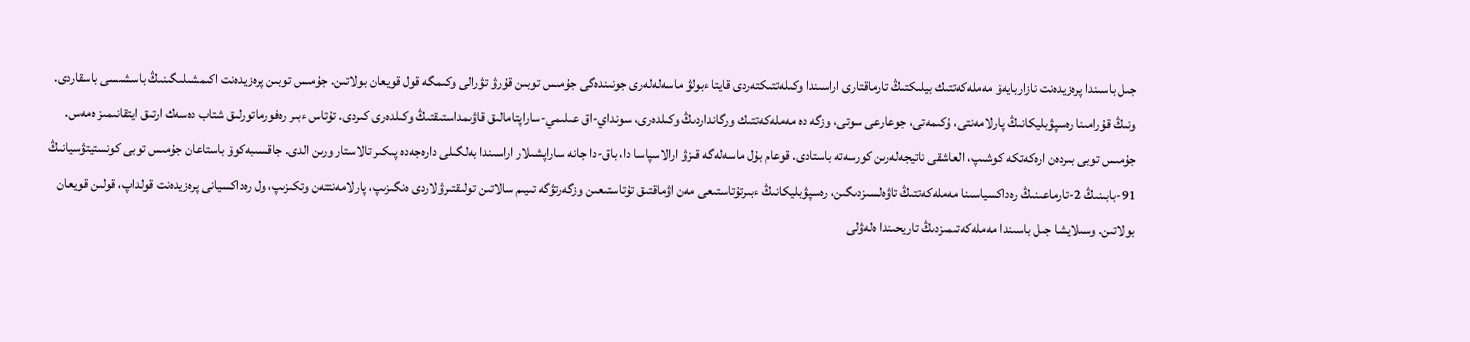جىل باسىندا پرەزيدەنت نازاربايەۆ مەملەكەتتىك بيلىكتىڭ تارماقتارى اراسىندا وكىلەتتىكتەردى قايتا ءبولۋ ماسەلەلەرى جونىندەگى جۇمىس توبىن قۇرۋ تۋرالى وكىمگە قول قويعان بولاتىن. جۇمىس توبىن پرەزيدەنت اكىمشىلىگىنىڭ باسشىسى باسقاردى. ونىڭ قۇرامىنا رەسپۋبليكانىڭ پارلامەنتى، ۇكىمەتى، جوعارعى سوتى، وزگە دە مەملەكەتتىك ورگانداردىڭ وكىلدەرى، سونداي-اق عىلىمي-ساراپتامالىق قاۋىمداستىقتىڭ وكىلدەرى كىردى. تۇتاس ءبىر رەفورماتورلىق شتاب دەسەك ارتىق ايتقانىمىز ەمەس.
جۇمىس توبى بىردەن ارەكەتكە كوشىپ، العاشقى ناتيجەلەرىن كورسەتە باستادى. قوعام بۇل ماسەلەگە قىزۋ ارالاسپاسا دا، باق-دا جانە ساراپشىلار اراسىندا بەلگىلى دارەجەدە پىكىر تالاستار ورىن الدى. جاقسىبەكوۆ باستاعان جۇمىس توبى كونستيتۋسيانىڭ 91-بابىنىڭ 2-تارماعىنىڭ رەداكسياسىنا مەملەكەتتىڭ تاۋەلسىزدىگىن، رەسپۋبليكانىڭ ءبىرتۇتاستىعى مەن اۋماقتىق تۇتاستىعىن وزگەرتۋگە تىيىم سالاتىن تولىقتىرۋلاردى ەنگىزىپ، پارلامەنتتەن وتكىزىپ، ول رەداكسيانى پرەزيدەنت قولداپ، قولىن قويعان بولاتىن. وسىلايشا جىل باسىندا مەملەكەتىمىزدىڭ تاريحىندا ەلەۋلى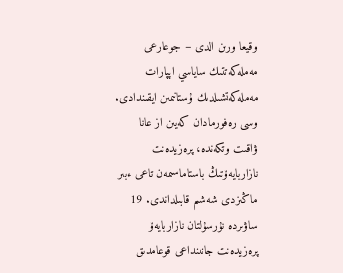وقيعا ورىن الدى – جوعارعى مەملەكەتتىك ساياسي اپپارات مەملەكەتشىلدىك ۇستانىمىن ايقىندادى.
وسى رەفورمادان كەيىن از عانا ۋاقىت وتكەندە، پرەزيدەنت نازاربايەۆتىڭ باستاماسىمەن تاعى ءبىر ماڭىزدى شەشىم قابىلداندى. 19 ساۋىردە نۇرسۇلتان نازاربايەۆ پرەزيدەنت جانىنداعى قوعامدىق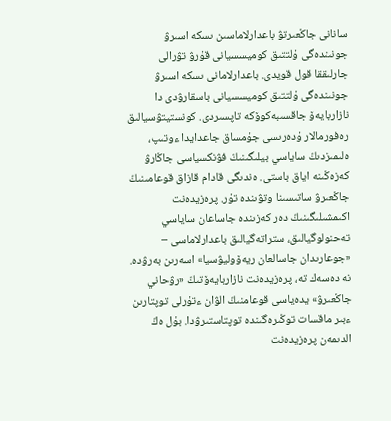سانانى جاڭعىرتۋ باعدارلاماسىن ىسكە اسىرۋ جونىندەگى ۇلتتىق كوميسسيانى قۇرۋ تۋرالى جارلىققا قول قويدى. باعدارلامانى ىسكە اسىرۋ جونىندەگى ۇلتتىق كوميسسيانى باسقارۋدى دا نازاربايەۆ جاقسىبەكوۆكە تاپسىردى. كونستيتۋسيالىق رەفورمالار ۇدەرىسى جۇمساق جاعدايدا ءوتىپ، ەلىمىزدىڭ ساياسي بيلىگىنىڭ فۋنكسياسى جاڭارۋ كەزەڭىنە اياق باستى. ەندىگى قادام قازاق قوعامىنىڭ جاڭعىرۋ ساتىسىنا وتۋىندە تۇر. پرەزيدەنت اكىمشىلىگىنىڭ دەر كەزىندە جاساعان ساياسي تەحنولوگيالىق، ستراتەگيالىق باعدارلاماسى – «جوعارىدان جاسالعان ريەۆوليۋسيا» اسەرىن بەرۋدە. نە دەسەك تە، پرەزيدەنت نازاربايەۆتىڭ «رۋحاني جاڭعىرۋ» يدەياسى قوعامنىڭ الۋان ءتۇرلى توپتارىن ءبىر ماقسات توڭىرەگىندە توپتاستىرۋدا. بۇل ەڭ الدىمەن پرەزيدەنت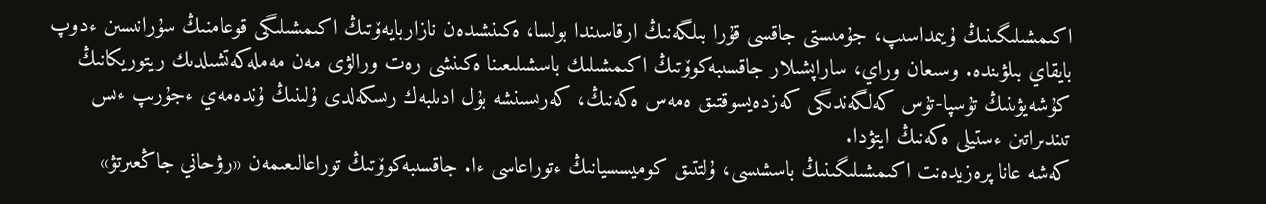اكىمشىلىگىنىڭ ۇيىمداسىپ، جۇمىستى جاقسى قۇرا بىلگەنىڭ ارقاسىندا بولسا، ەكىنشىدەن نازاربايەۆتىڭ اكىمشىلىگى قوعامنىڭ سۇرانىسىن ءدوپ بايقاي بىلۋىندە. وسىعان وراي، ساراپشىلار جاقسىبەكوۆتىڭ اكىمشىلىك باسشىلىعىنا ەكىنشى رەت ورالۋى مەن مەملەكەتشىلدىك ريتوريكانىڭ كۇشەيۋىنىڭ تۇسپا-تۇس كەلگەندىگى كەزدەيسوقتىق ەمەس ەكەنىڭ، كەرىسىنشە بۇل ادىلبەك رىسكەلدى ۇلىنىڭ ۇندەمەي ءجۇرىپ ءىس تىندىراتىن ءستيلى ەكەنىڭ ايتۋدا.
كەشە عانا پرەزيدەنت اكىمشىلىگىنىڭ باسشىسى، ۇلتتىق كوميسسيانىڭ ءتوراعاسى ءا. جاقسىبەكوۆتىڭ توراعالىعىمەن «رۋحاني جاڭعىرتۋ»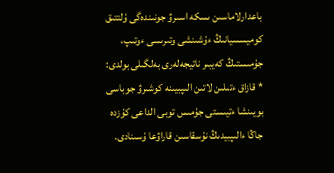باعدارلاماسىن ىسكە اسىرۋ جونىندەگى ۇلتتىق كوميسسيانىڭ ءۇشىنشى وتىرىسى ءوتىپ، جۇمىستىڭ كەيبىر ناتيجەلەرى بەلگىلى بولدى:
* قازاق ءتىلىن لاتىن الىپبيىنە كوشىرۋ جوباسى بويىنشا ءتيىستى جۇمىس توبى الداعى كۇزدە جاڭا ءالىپبيدىڭ نۇسقاسىن قاراۋعا ۇسىنادى.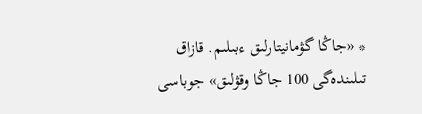* «جاڭا گۋمانيتارلىق ءبىلىم. قازاق تىلىندەگى 100 جاڭا وقۋلىق» جوباسى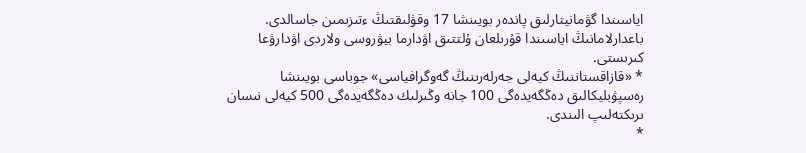اياسىندا گۋمانيتارلىق پاندەر بويىنشا 17 وقۋلىقتىڭ ءتىزىمىن جاسالدى. باعدارلامانىڭ اياسىندا قۇرىلعان ۇلتتىق اۋدارما بيۋروسى ولاردى اۋدارۋعا كىرىستى.
* «قازاقستاننىڭ كيەلى جەرلەرىنىڭ گەوگرافياسى» جوباسى بويىنشا رەسپۋبليكالىق دەڭگەيدەگى 100 جانە وڭىرلىك دەڭگەيدەگى 500 كيەلى نىسان ىرىكتەلىپ الىندى.
*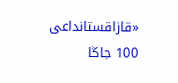«قازاقستانداعى 100 جاڭا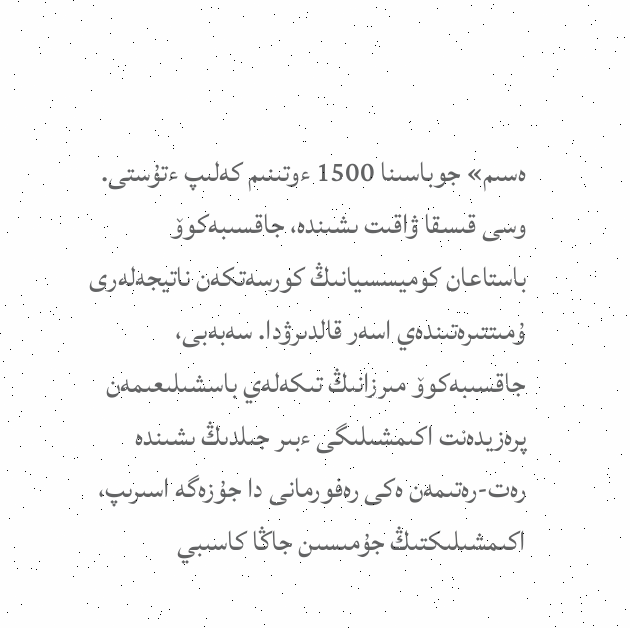ەسىم» جوباسىنا 1500 ءوتىنىم كەلىپ ءتۇستى.
وسى قىسقا ۋاقىت ىشىندە، جاقسىبەكوۆ باستاعان كوميسسيانىڭ كورسەتكەن ناتيجەلەرى ۇمىتتىرەتىندەي اسەر قالدىرۋدا. سەبەبى، جاقسىبەكوۆ مىرزانىڭ تىكەلەي باسشىلىعىمەن پرەزيدەنت اكىمشىلىگى ءبىر جىلدىڭ ىشىندە رەت-رەتىمەن ەكى رەفورمانى دا جۇزەگە اسىرىپ، اكىمشىلىكتىڭ جۇمىسىن جاڭا كاسىبي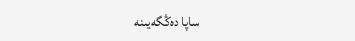ساپا دەڭگەيىنە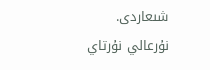شىعاردى.
نۇرعالي نۇرتاي